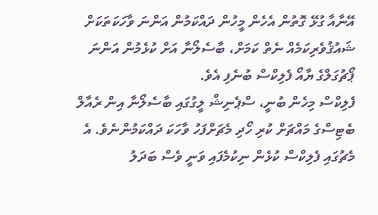އޭނާއާ ގުޅޭ ގޮތުން އެހެން މީހުން ދައްކަމުން އަންނަ ވާހަކަތަކަށް ޝައުޤުވެރިކަމެއް ނެތް ކަމަށް، ބާސެލޯނާ އަށް ކުޅެމުން އަންނަ ޕޯޗުގަލްގެ ޔާއޯ ފެލިކްސް ބުނެފި އެވެ.
ފެލިކްސް މިހެން ބުނީ، ސްޕެނިޝް ލީގުގައި ބާސެލޯނާ އިން ރެއާލް ބެޓިސްގެ މައްޗަށް ކުރި ހޯދި މެޗަށްފަހު ވާހަކަ ދައްކަމުންނެވެ. އެ މެޗުގައި ފެލިކްސް ކުޅެން ނިކުމެފައި ވަނީ ވެސް ބަދަލު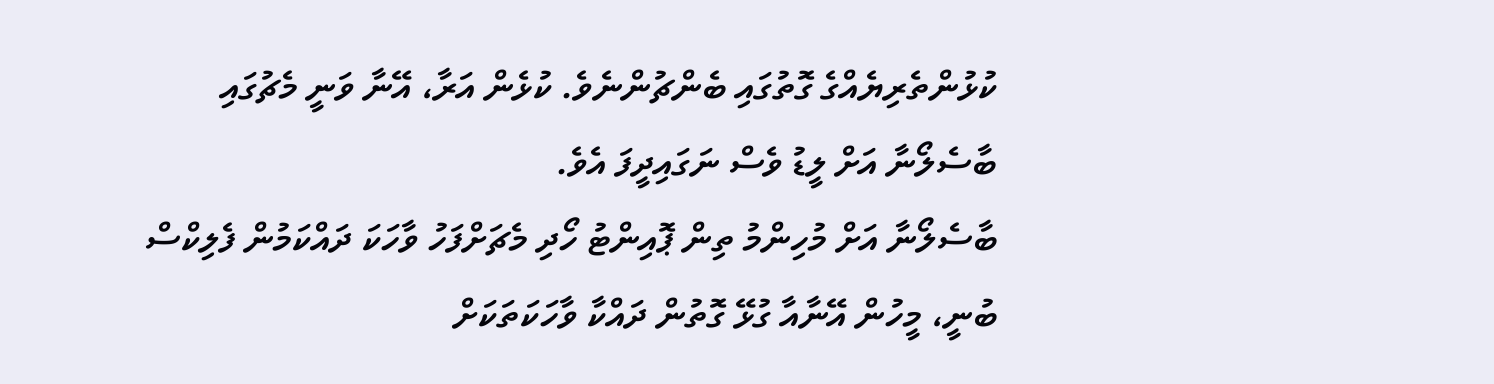ކުޅުންތެރިޔެއްގެ ގޮތުގައި ބެންޗުންނެވެ. ކުޅެން އަރާ، އޭނާ ވަނީ މެޗުގައި ބާސެލޯނާ އަށް ލީޑު ވެސް ނަގައިދީފަ އެވެ.
ބާސެލޯނާ އަށް މުހިންމު ތިން ޕޮއިންޓު ހޯދި މެޗަށްފަހު ވާހަކަ ދައްކަމުން ފެލިކްސް ބުނީ، މީހުން އޭނާއާ ގުޅޭ ގޮތުން ދައްކާ ވާހަކަތަކަށް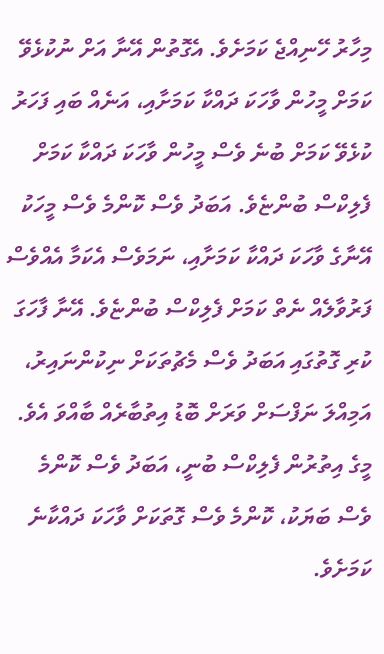މިހާރު ހޭނިއްޖެ ކަމަށެވެ. އެގޮތުން އޭނާ އަށް ނުކުޅެވޭ ކަމަށް މީހުން ވާހަކަ ދައްކާ ކަމަށާއި، އަނެއް ބައި ފަހަރު ކުޅެވޭ ކަމަށް ބުނެ ވެސް މީހުން ވާހަކަ ދައްކާ ކަމަށް ފެލިކްސް ބުންޏެވެ. އަބަދު ވެސް ކޮންމެ ވެސް މީހަކު އޭނާގެ ވާހަކަ ދައްކާ ކަމަށާއި، ނަމަވެސް އެކަމާ އެއްވެސް ފަރުވާލެއް ނެތް ކަމަށް ފެލިކްސް ބުންޏެވެ. އޭނާ ފާހަގަ ކުރި ގޮތުގައި އަބަދު ވެސް މެޗުތަކަށް ނިކުންނައިރު، އަމިއްލަ ނަފްސަށް ވަރަށް ބޮޑު އިތުބާރެއް ބާއްވަ އެވެ.
މީގެ އިތުރުން ފެލިކްސް ބުނީ، އަބަދު ވެސް ކޮންމެ ވެސް ބަޔަކު، ކޮންމެ ވެސް ގޮތަކަށް ވާހަކަ ދައްކާނެ ކަމަށެވެ.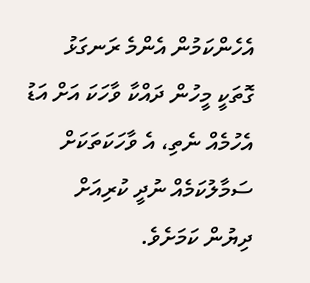އެހެންކަމުން އެންމެ ރަނގަޅު ގޮތަކީ މީހުން ދައްކާ ވާހަކަ އަށް އަޑު އެހުމެއް ނެތި، އެ ވާހަކަތަކަށް ސަމާލުކަމެއް ނުދީ ކުރިއަށް ދިޔުން ކަމަށެވެ.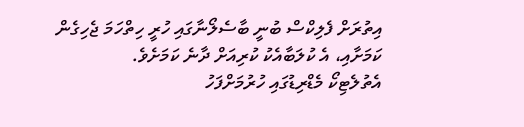އިތުރަށް ފެލިކްސް ބުނީ ބާސެލޯނާގައި ހުރީ ހިތްހަމަ ޖެހިގެން ކަމަށާއި، އެ ކުލަބާއެކު ކުރިއަށް ދާނެ ކަމަށެވެ.
އެތުލެޓިކޯ މެޑްރިޑުގައި ހުރުމަށްފަހު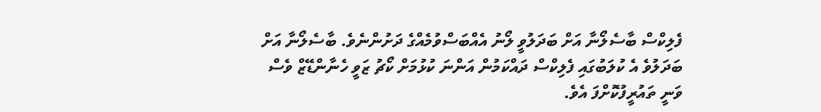ފެލިކްސް ބާސެލޯނާ އަށް ބަދަލުވީ ލޯނު އެއްބަސްވުމެއްގެ ދަށުންނެވެ. ބާސެލޯނާ އަށް ބަދަލުވެ އެ ކުލަބުގައި ފެލިކްސް ދައްކަމުން އަންނަ ކުޅުމަށް ކޯޗު ޒަވީ ހެނާންޑޭޒް ވެސް ވަނީ ތައުރީފުކޮށްފަ އެވެ.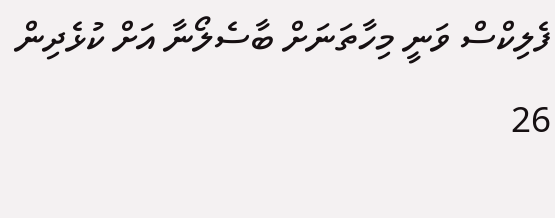ފެލިކްސް ވަނީ މިހާތަނަށް ބާސެލޯނާ އަށް ކުޅެދިން 26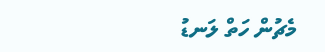މެޗުން ހަތް ލަނޑު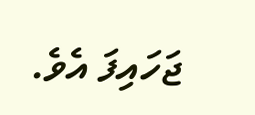ޖަހައިފަ އެވެ.